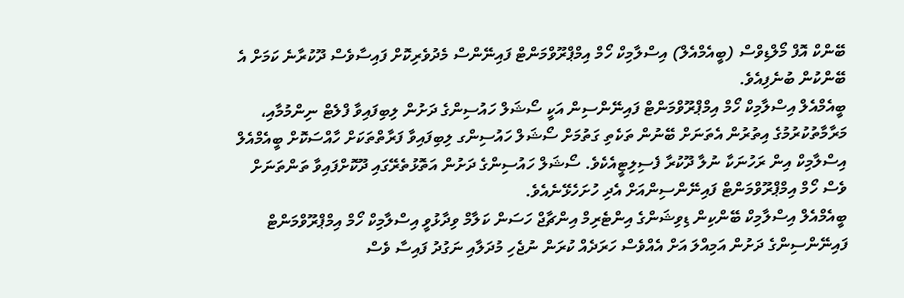ބޭންކް އޮފް މޯލްޑިވްސް (ބީއެމްއެލް) އިސްލާމިކް ހޯމް އިމްޕްރޫވްމަންޓް ފައިނޭންސް މެދުވެރިކޮށް ފައިސާވެސް ދޫކުރާނެ ކަމަށް އެ ބޭންކުން ބުނެފިއެވެ.
ބީއެމްއެލް އިސްލާމިކް ހޯމް އިމްޕްރޫވްމަންޓް ފައިނޭންސިން އަކީ ސޯޝަލް ހައުސިންގެ ދަށުން ލިބިފައިވާ ފްލެޓް ނިންމުމާއި، މަރާމާތުކުރުމުގެ އިތުރުން އެތަނަށް ބޭނުން ތަކެތި ގަތުމަށް ސޯޝަލް ހައުސިންގ ލިބިފައިވާ ފަރާތްތަކަށް ހާއްސަކޮށް ބީއެމްއެލް އިސްލާމިކް އިން ރަހުނަކާ ނުލާ ދޫކުރާ ފެސިލިޓީއެކެވެ. ސޯޝަލް ހައުސިންގެ ދަށުން އަތޮޅުތެރޭގައި ދޫކޮށްފައިވާ ތަންތަނަށް ވެސް ހޯމް އިމްޕްރޫވްމަންޓް ފައިނޭންސިންއަށް އެދި ހުށަހެޅޭނެއެވެ.
ބީއެމްއެލް އިސްލާމިކް ބޭންކިން ޑިވިޝަންގެ އިންޓެރިމް އިންޗާޖް ހަސަން ކަލާމް ވިދާޅުވީ އިސްލާމިކް ހޯމް އިމްޕްރޫވްމަންޓް ފައިނޭންސިންގެ ދަށުން އަމިއްލަ އަށް އެއްވެސް ހަރަދެއް ކުރަން ނުޖެހި މުދަލާއި ނަގުދު ފައިސާ ވެސް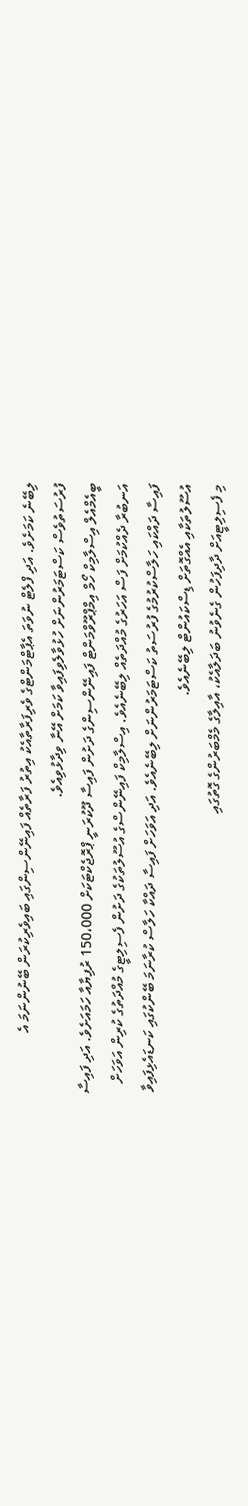ލިބޭނެ ކަމަށެވެ. އަދި ފްލެޓް ނުވަތަ އެޕާޓްމަންޓްގެ ވެރިފަރާތާއެކު އިތުރު ފަރާތެއް ފައިނޭންސިންގައި ބައިވެރިކުރަން ބޭނުންނަމަ އެ ފުރުސަތުވެސް ކަސްޓަމަރުންނަށް ހުޅުވާލެވިފައިވާ ކަމަށް އޭނާ ވިދާޅުވިއެވެ.
ބީއެމްއެލް އިސްލާމިކް ހޯމް އިމްޕްރޫވްމަންޓް ފައިނޭންސިންގެ ދަށުން ފައިސާ ދޫކުރަނީ ޕްރޮޖެކްޓަކަށް 150،000 ރުފިޔާއާ ހަމައަށެވެ. އަދި ފައިސާ އަނބުރާ ދެއްކުމަށް ފަސް އަހަރުގެ މުއްދަތެއް ލިބޭނެއެވެ. އިސްލާމިކް ފައިނޭންސްގެ އުސޫލުތަކުގެ ދަށުން ފެސިލިޓީގެ މުއްދަތުގެ ކުރިން އަވަހަށް ފައިސާ ދައްކައި ހަލާސްކުރުމުގެ ފުރުސަތު ކަސްޓަމަރުންނަށް ލިބޭނެއެވެ. އަދި އަވަހަށް ފައިސާ ދައްކާ ހަލާސް ކުރާނަމަ ބޭންކުގައި ކަނޑައެޅިފައިވާ އުސޫލުތަކާއި އެއްގޮތަށް ޑިސްކައުންޓް ލިބޭނެއެވެ.
މި ފެސިލިޓީއަށް ދާދިފަހުން ގެނެވުނު ބަދަލާއެކު، އާއިލާގެ މެމްބަރުންގެ ގޮތުގައި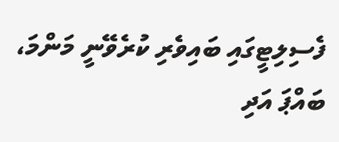ފެސިލިޓީގައި ބައިވެރި ކުރެވޭނީ މަންމަ، ބައްޕަ އަދި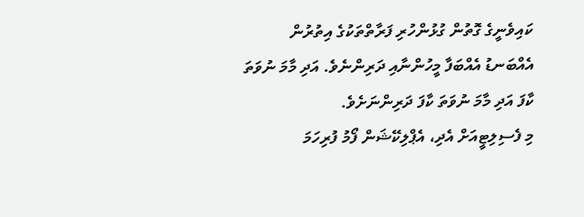ކައިވެނީގެ ގޮތުން ގުޅުންހުރި ފަރާތްތަކުގެ އިތުރުން އެއްބަނޑު އެއްބަފާ މީހުންނާއި ދަރިންނެވެ. އަދި މާމަ ނުވަތަ ކާފަ އަދި މާމަ ނުވަތަ ކާފަ ދަރިންނަށެވެ.
މި ފެސިލިޓީއަށް އެދި، އެޕްލިކޭޝަން ފޯމު ފުރިހަމަ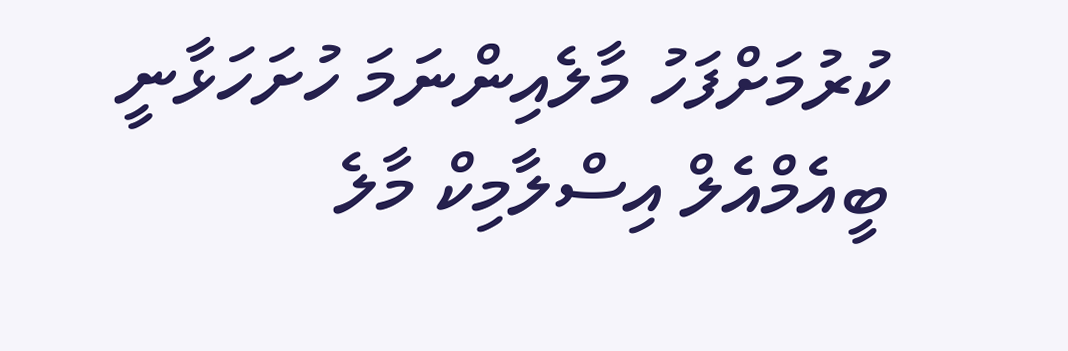ކުރުމަށްފަހު މާލެއިންނަމަ ހުށަހަޅާނީ ބީއެމްއެލް އިސްލާމިކް މާލެ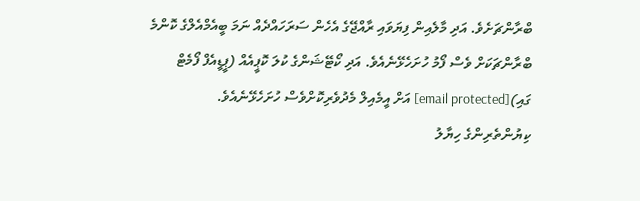ބްރާންޗަށެވެ. އަދި މާލެއިން ފިޔަވައި ރާއްޖޭގެ އެހެން ސަރަހައްދެއް ނަމަ ބީއެމްއެލްގެ ކޮންމެ ބްރާންޗަކަށް ވެސް ފޯމު ހުށަހެޅޭނެއެވެ. އަދި ކޯޓޭޝަންގެ ކުލަ ކޮޕީއެއް (ޕީޑީއެފް ފޯމެޓް ގައި)[email protected] އަށް އީމެއިލް މެދުވެރިކޮށްވެސް ހުށަހެޅޭނެއެވެ.
ކިޔުންތެރިންގެ ހިޔާލު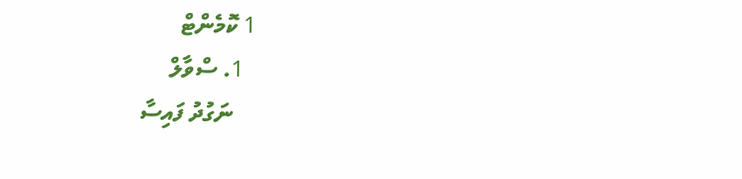1 ކޮމެންޓް
  1. ސްވާލް
    ނަގުދު ފައިސާ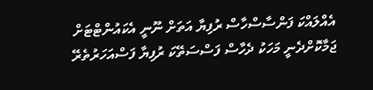އެއްލައްކަ ފަންސާސްހާސް ރުފިޔާ އަތަށް ނޫނީ އެކައުންޓްޓަށް ޖަމާކޮށްދެނީ މަހަކު ދެހާސް ފަސްސަތޭކަ ރުފިޔާ ފަސްއަހަރުތެރޭ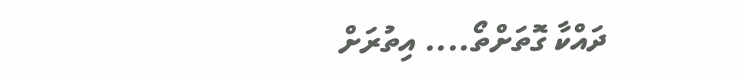ދައްކާ ގޮތަށްތޯ.... އިތުރަށް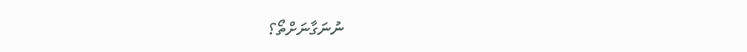ނުނަގާނަށްތޯ؟